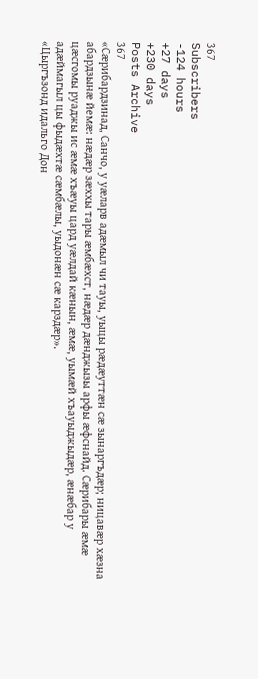367
Subscribers
-124 hours
+27 days
+230 days
Posts Archive
367
«Сæрибардзинад, Санчо, у уæларв адæмыл чи тауы, уыцы рæдæуттæн сæ зынаргъдæр; ницавæр хæзна абардзынæ йемæ: нæдæр зæххы тары æмбæхст, нæдæр дæнджызы арфы æфснайд. Сæрибары æмæ цæсгомы руаджы ис æмæ хъæуы цард уæлдай кæнын, æмæ, уымæй хъауыджыдæр, æнæбар у адæймагыл цы фыдæхтæ сæмбæлы, уыдонæн сæ карздæр».
«Цыргъзонд идальго Дон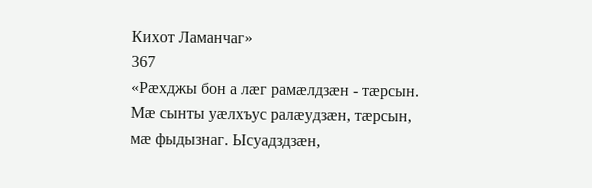Кихот Ламанчаг»
367
«Рæхджы бон а лæг рамæлдзæн - тæрсын.
Мæ сынты уæлхъус ралæудзæн, тæрсын,
мæ фыдызнаг. Ысуадздзæн,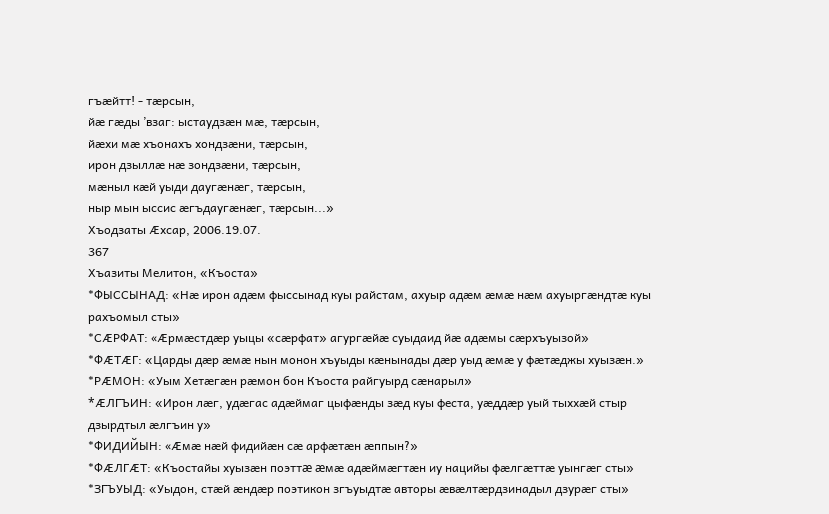гъæйтт! - тæрсын,
йæ гæды ’взаг: ыстаудзæн мæ, тæрсын,
йæхи мæ хъонахъ хондзæни, тæрсын,
ирон дзыллæ нæ зондзæни, тæрсын,
мæныл кæй уыди даугæнæг, тæрсын,
ныр мын ыссис æгъдаугæнæг, тæрсын...»
Хъодзаты Æхсар, 2006.19.07.
367
Хъазиты Мелитон, «Къоста»
*ФЫССЫНАД: «Нæ ирон адæм фыссынад куы райстам, ахуыр адæм æмæ нæм ахуыргæндтæ куы рахъомыл сты»
*СÆРФАТ: «Æрмæстдæр уыцы «сæрфат» агургæйæ суыдаид йæ адæмы сæрхъуызой»
*ФÆТÆГ: «Царды дæр æмæ нын монон хъуыды кæнынады дæр уыд æмæ у фæтæджы хуызæн.»
*РÆМОН: «Уым Хетæгæн рæмон бон Къоста райгуырд сæнарыл»
*ÆЛГЪИН: «Ирон лæг, удæгас адæймаг цыфæнды зæд куы феста, уæддæр уый тыххæй стыр дзырдтыл æлгъин у»
*ФИДИЙЫН: «Æмæ нæй фидийæн сæ арфæтæн æппын?»
*ФÆЛГÆТ: «Къостайы хуызæн поэттæ æмæ адæймæгтæн иу нацийы фæлгæттæ уынгæг сты»
*ЗГЪУЫД: «Уыдон, стæй æндæр поэтикон згъуыдтæ авторы æвæлтæрдзинадыл дзурæг сты»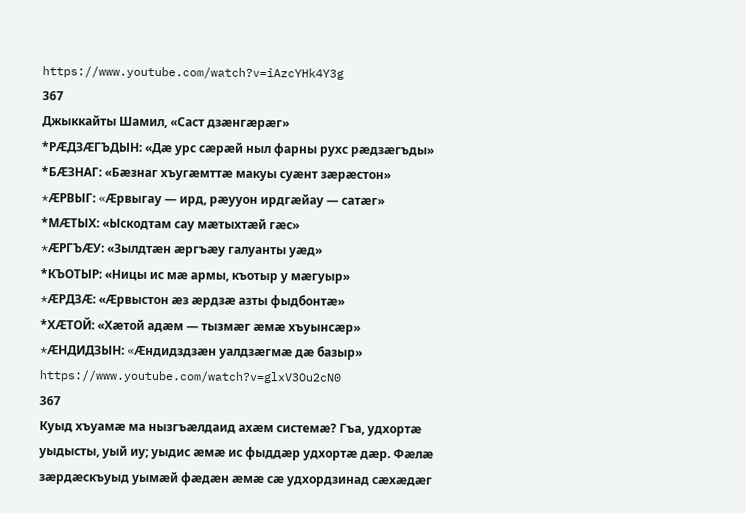https://www.youtube.com/watch?v=iAzcYHk4Y3g
367
Джыккайты Шамил, «Саст дзæнгæрæг»
*РÆДЗÆГЪДЫН: «Дæ урс сæрæй ныл фарны рухс рæдзæгъды»
*БÆЗНАГ: «Бæзнаг хъугæмттæ макуы суæнт зæрæстон»
*ÆРВЫГ: «Æрвыгау — ирд, рæууон ирдгæйау — сатæг»
*МÆТЫХ: «Ыскодтам сау мæтыхтæй гæс»
*ÆРГЪÆУ: «Зылдтæн æргъæу галуанты уæд»
*КЪОТЫР: «Ницы ис мæ армы, къотыр у мæгуыр»
*ÆРДЗÆ: «Æрвыстон æз æрдзæ азты фыдбонтæ»
*ХÆТОЙ: «Хæтой адæм — тызмæг æмæ хъуынсæр»
*ÆНДИДЗЫН: «Æндидздзæн уалдзæгмæ дæ базыр»
https://www.youtube.com/watch?v=glxV3Ou2cN0
367
Куыд хъуамæ ма нызгъæлдаид ахæм системæ? Гъа, удхортæ уыдысты, уый иу; уыдис æмæ ис фыддæр удхортæ дæр. Фæлæ зæрдæскъуыд уымæй фæдæн æмæ сæ удхордзинад сæхæдæг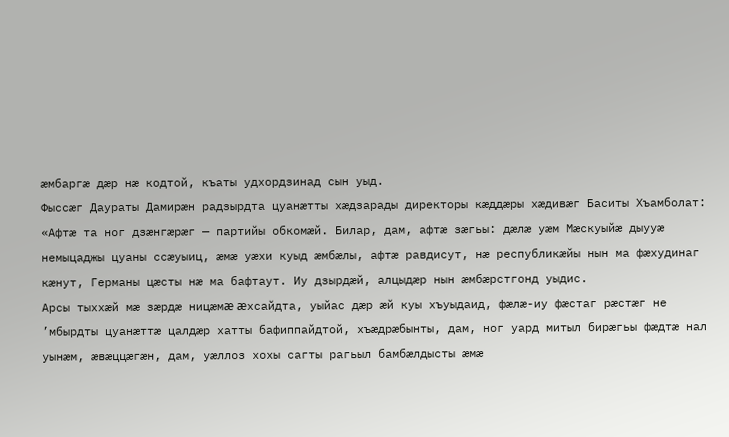æмбаргæ дæр нæ кодтой, къаты удхордзинад сын уыд.
Фыссæг Даураты Дамирæн радзырдта цуанæтты хæдзарады директоры кæддæры хæдивæг Баситы Хъамболат:
«Афтæ та ног дзæнгæрæг — партийы обкомæй. Билар, дам, афтæ зæгьы: дæлæ уæм Мæскуыйæ дыууæ немыцаджы цуаны ссæуыиц, æмæ уæхи куыд æмбæлы, афтæ равдисут, нæ республикæйы нын ма фæхудинаг кæнут, Германы цæсты нæ ма бафтаут. Иу дзырдæй, алцыдæр нын æмбæрстгонд уыдис.
Арсы тыххæй мæ зæрдæ ницæмæ æхсайдта, уыйас дæр æй куы хъуыдаид, фæлæ-иу фæстаг рæстæг не ’мбырдты цуанæттæ цалдæр хатты бафиппайдтой, хъæдрæбынты, дам, ног уард митыл бирæгьы фæдтæ нал уынæм, æвæццæгæн, дам, уæллоз хохы сагты рагьыл бамбæлдысты æмæ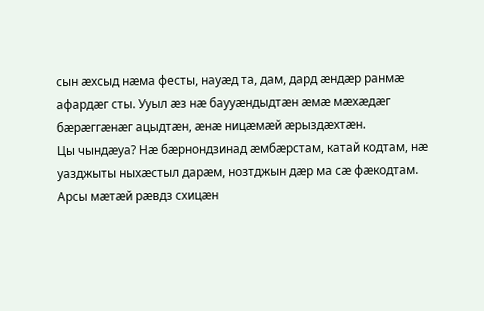сын æхсыд нæма фесты, науæд та, дам, дард æндæр ранмæ афардæг сты. Ууыл æз нæ баууæндыдтæн æмæ мæхæдæг бæрæггæнæг ацыдтæн, æнæ ницæмæй æрыздæхтæн.
Цы чындæуа? Нæ бæрнондзинад æмбæрстам, катай кодтам, нæ уазджыты ныхæстыл дарæм, нозтджын дæр ма сæ фæкодтам. Арсы мæтæй рæвдз схицæн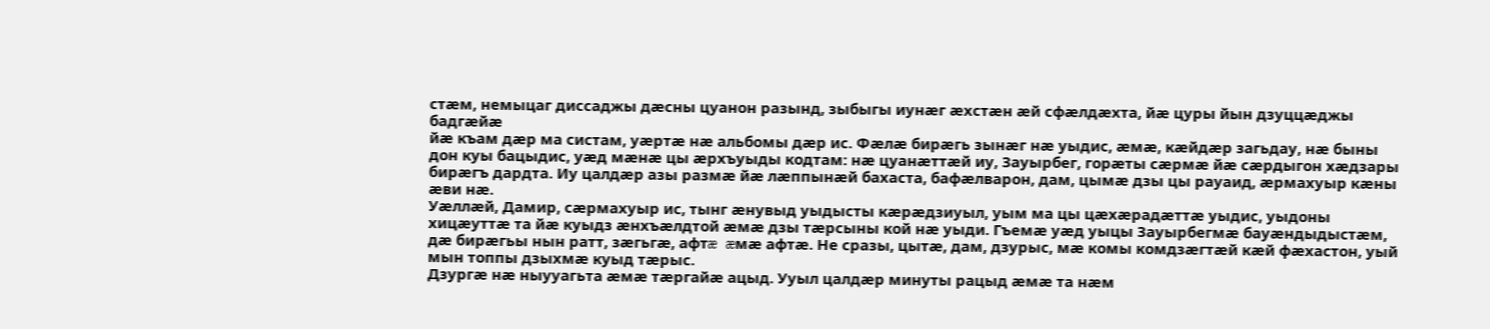стæм, немыцаг диссаджы дæсны цуанон разынд, зыбыгы иунæг æхстæн æй сфæлдæхта, йæ цуры йын дзуццæджы бадгæйæ
йæ къам дæр ма систам, уæртæ нæ альбомы дæр ис. Фæлæ бирæгь зынæг нæ уыдис, æмæ, кæйдæр загьдау, нæ быны дон куы бацыдис, уæд мæнæ цы æрхъуыды кодтам: нæ цуанæттæй иу, Зауырбег, горæты сæрмæ йæ сæрдыгон хæдзары бирæгъ дардта. Иу цалдæр азы размæ йæ лæппынæй бахаста, бафæлварон, дам, цымæ дзы цы рауаид, æрмахуыр кæны æви нæ.
Уæллæй, Дамир, сæрмахуыр ис, тынг æнувыд уыдысты кæрæдзиуыл, уым ма цы цæхæрадæттæ уыдис, уыдоны хицæуттæ та йæ куыдз æнхъæлдтой æмæ дзы тæрсыны кой нæ уыди. Гъемæ уæд уыцы Зауырбегмæ бауæндыдыстæм, дæ бирæгьы нын ратт, зæгьгæ, афтæ æмæ афтæ. Не сразы, цытæ, дам, дзурыс, мæ комы комдзæгтæй кæй фæхастон, уый мын топпы дзыхмæ куыд тæрыс.
Дзургæ нæ ныууагьта æмæ тæргайæ ацыд. Ууыл цалдæр минуты рацыд æмæ та нæм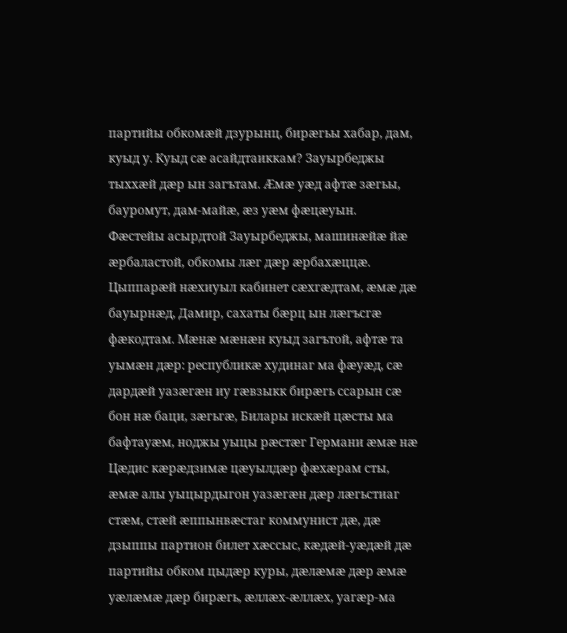партийы обкомæй дзурынц, бирæгьы хабар, дам, куыд у. Куыд сæ асайдтаиккам? Зауырбеджы тыххæй дæр ын загътам. Æмæ уæд афтæ зæгьы, бауромут, дам-майæ, æз уæм фæцæуын.
Фæстейы асырдтой Зауырбеджы, машинæйæ йæ æрбаластой, обкомы лæг дæр æрбахæццæ. Цыппарæй нæхиуыл кабинет сæхгæдтам, æмæ дæ бауырнæд, Дамир, сахаты бæрц ын лæгъсгæ фæкодтам. Мæнæ мæнæн куыд загътой, афтæ та уымæн дæр: республикæ худинаг ма фæуæд, сæ дардæй уазæгæн иу гæвзыкк бирæгь ссарын сæ бон нæ баци, зæгьгæ, Билары искæй цæсты ма бафтауæм, ноджы уыцы рæстæг Германи æмæ нæ Цæдис кæрæдзимæ цæуылдæр фæхæрам сты, æмæ алы уыцырдыгон уазæгæн дæр лæгьстиаг стæм, стæй æппынвæстаг коммунист дæ, дæ дзыппы партион билет хæссыс, кæдæй-уæдæй дæ партийы обком цыдæр куры, дæлæмæ дæр æмæ уæлæмæ дæр бирæгь, æллæх-æллæх, уагæр-ма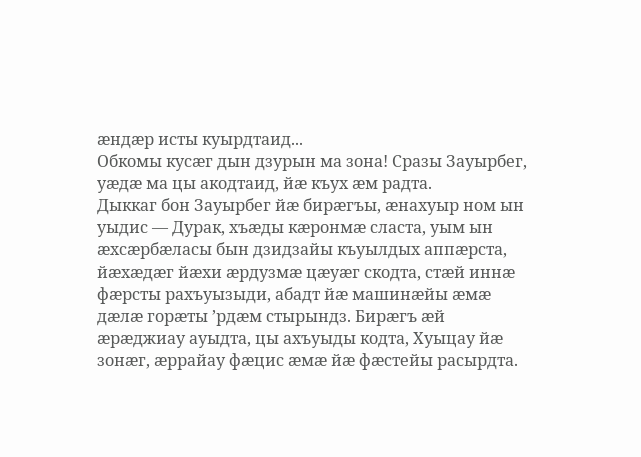æндæр исты куырдтаид...
Обкомы кусæг дын дзурын ма зона! Сразы Зауырбег, уæдæ ма цы акодтаид, йæ къух æм радта.
Дыккаг бон Зауырбег йæ бирæгъы, æнахуыр ном ын уыдис — Дурак, хъæды кæронмæ сласта, уым ын æхсæрбæласы бын дзидзайы къуылдых аппæрста, йæхæдæг йæхи æрдузмæ цæуæг скодта, стæй иннæ фæрсты рахъуызыди, абадт йæ машинæйы æмæ дæлæ горæты ’рдæм стырындз. Бирæгъ æй æрæджиау ауыдта, цы ахъуыды кодта, Хуыцау йæ зонæг, æррайау фæцис æмæ йæ фæстейы расырдта.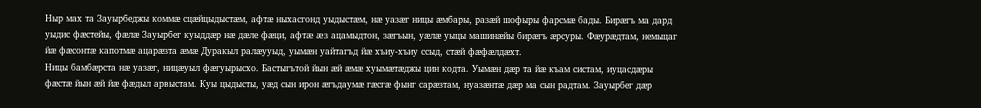Ныр мах та Зауырбеджы коммæ сцæйцыдыстæм, афтæ ныхасгонд уыдыстæм, нæ уазæг ницы æмбары, разæй шофыры фарсмæ бады. Бирæгъ ма дард уыдис фæстейы, фæлæ Зауырбег куыддæр нæ дæле фæци, афтæ æз ацамыдтон, зæгъын, уæлæ уыцы машинæйы бирæгъ æрсуры. Фæурæдтам, немыцаг йæ фæсонтæ капотмæ ацарæзта æмæ Дуракыл ралæууыд, уымæн уайтагъд йæ хъиу-хъиу ссыд, стæй фæфæлдæхт.
Ницы бамбæрста нæ уазæг, ницæуыл фæгуырысхо. Бастыгътой йын æй æмæ хуымæтæджы цин кодта. Уымæн дæр та йæ къам систам, иуцасдæры фæстæ йын æй йæ фæдыл арвыстам. Куы цыдысты, уæд сын ирон æгъдаумæ гæсгæ фынг сарæзтам, нуазæнтæ дæр ма сын радтам. Зауырбег дæр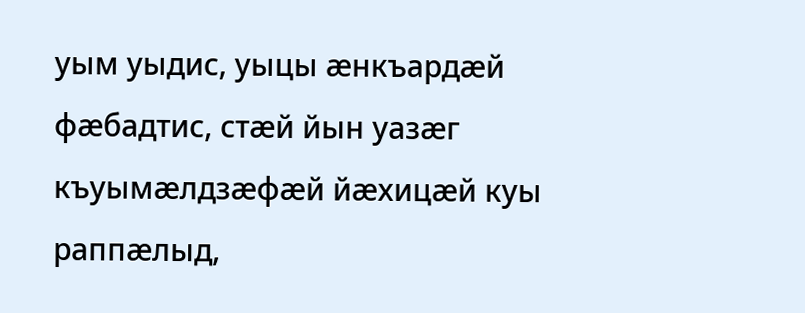уым уыдис, уыцы æнкъардæй фæбадтис, стæй йын уазæг къуымæлдзæфæй йæхицæй куы раппæлыд,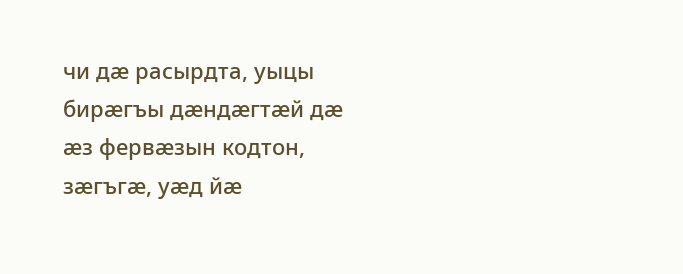чи дæ расырдта, уыцы бирæгъы дæндæгтæй дæ æз фервæзын кодтон, зæгъгæ, уæд йæ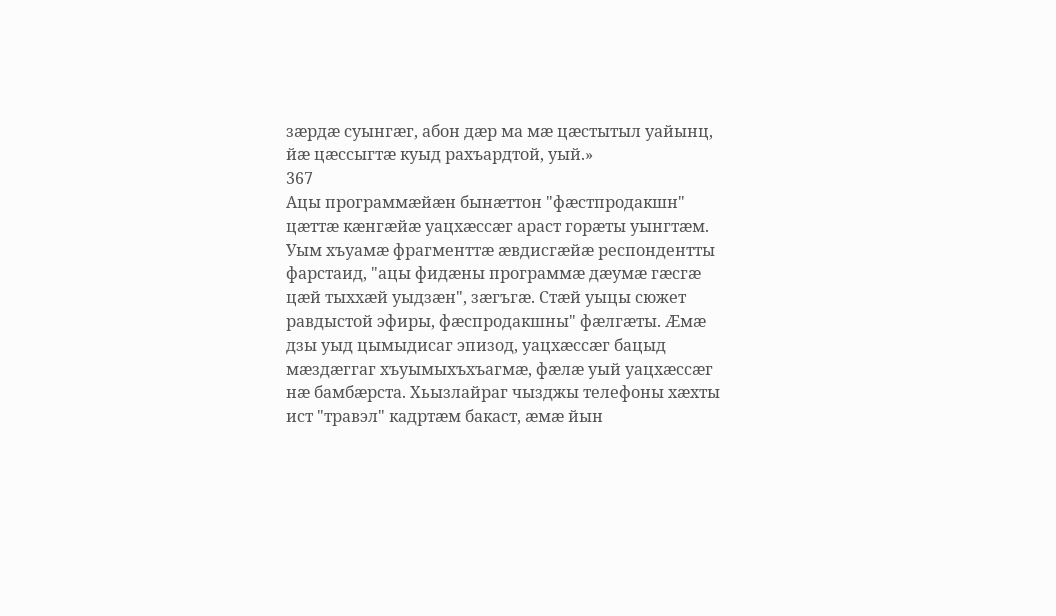зæрдæ суынгæг, абон дæр ма мæ цæстытыл уайынц, йæ цæссыгтæ куыд рахъардтой, уый.»
367
Ацы программӕйӕн бынӕттон "фӕстпродакшн" цӕттӕ кӕнгӕйӕ уацхӕссӕг араст горӕты уынгтӕм. Уым хъуамӕ фрагменттӕ ӕвдисгӕйӕ респондентты фарстаид, "ацы фидӕны программӕ дӕумӕ гӕсгӕ цӕй тыххӕй уыдзӕн", зӕгъгӕ. Стӕй уыцы сюжет равдыстой эфиры, фӕспродакшны" фӕлгӕты. Ӕмӕ дзы уыд цымыдисаг эпизод, уацхӕссӕг бацыд мӕздӕггаг хъуымыхъхъагмӕ, фӕлӕ уый уацхӕссӕг нӕ бамбӕрста. Хьызлайраг чызджы телефоны хӕхты ист "травэл" кадртӕм бакаст, ӕмӕ йын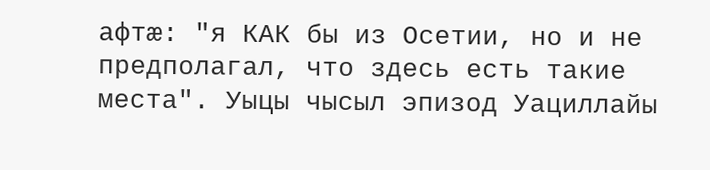афтӕ: "я КАК бы из Осетии, но и не предполагал, что здесь есть такие места". Уыцы чысыл эпизод Уациллайы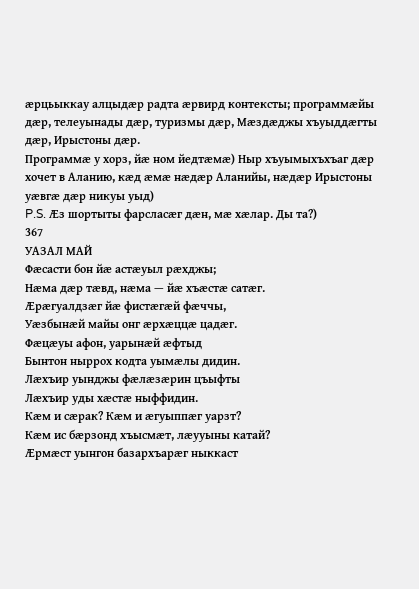ӕрцьыккау алцыдӕр радта ӕрвирд контексты; программӕйы дӕр, телеуынады дӕр, туризмы дӕр, Мӕздӕджы хъуыддӕгты дӕр, Ирыстоны дӕр.
Программӕ у хорз, йӕ ном йедтӕмӕ) Ныр хъуымыхъхъаг дӕр хочет в Аланию, кӕд ӕмӕ нӕдӕр Аланийы, нӕдӕр Ирыстоны уӕвгӕ дӕр никуы уыд)
P.S. Ӕз шортыты фарсласӕг дӕн, мӕ хӕлар. Ды та?)
367
УАЗАЛ МАЙ
Фæсасти бон йæ астæуыл рæхджы;
Нæма дæр тæвд, нæма — йæ хъæстæ сатæг.
Æрæгуалдзæг йæ фистæгæй фæччы,
Уæзбынæй майы онг æрхæццæ цадæг.
Фæцæуы афон, уарынæй æфтыд
Бынтон ныррох кодта уымæлы дидин.
Лæхъир уынджы фæлæзæрин цъыфты
Лæхъир уды хæстæ ныффидин.
Кæм и сæрак? Кæм и æгуыппæг уарзт?
Кæм ис бæрзонд хъысмæт, лæууыны катай?
Æрмæст уынгон базархъарæг ныккаст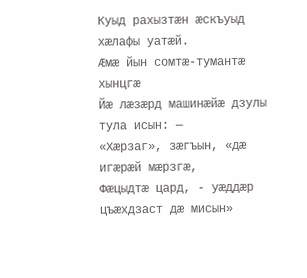Куыд рахызтæн æскъуыд хæлафы уатæй.
Æмæ йын сомтæ-тумантæ хынцгæ
Йæ лæзæрд машинæйæ дзулы тула исын: —
«Хæрзаг», зæгъын, «дæ игæрæй мæрзгæ,
Фæцыдтæ цард, - уæддæр цъæхдзаст дæ мисын»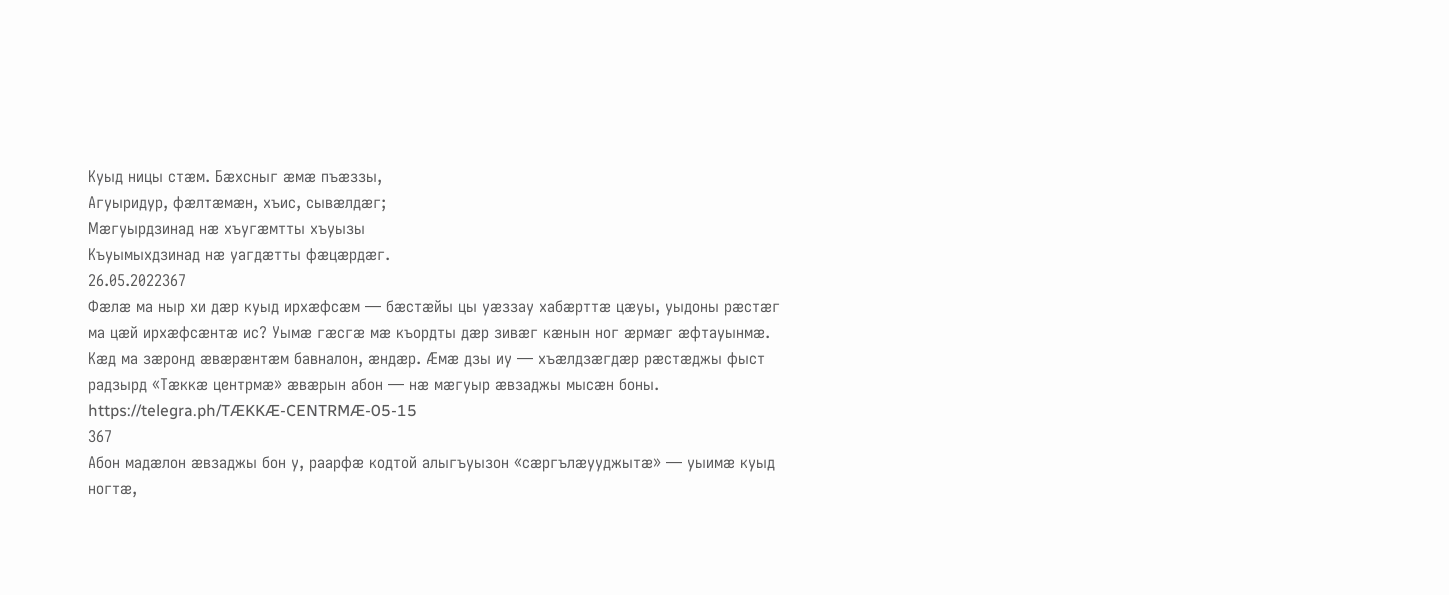Куыд ницы стæм. Бæхсныг æмæ пъæззы,
Агуыридур, фæлтæмæн, хъис, сывæлдæг;
Мæгуырдзинад нæ хъугæмтты хъуызы
Къуымыхдзинад нæ уагдæтты фæцæрдæг.
26.05.2022367
Фæлæ ма ныр хи дæр куыд ирхæфсæм — бæстæйы цы уæззау хабæрттæ цæуы, уыдоны рæстæг ма цæй ирхæфсæнтæ ис? Уымæ гæсгæ мæ къордты дæр зивæг кæнын ног æрмæг æфтауынмæ. Кæд ма зæронд æвæрæнтæм бавналон, æндæр. Æмæ дзы иу — хъæлдзæгдæр рæстæджы фыст радзырд «Тæккæ центрмæ» æвæрын абон — нæ мæгуыр æвзаджы мысæн боны.
https://telegra.ph/TÆKKÆ-CENTRMÆ-05-15
367
Абон мадæлон æвзаджы бон у, раарфæ кодтой алыгъуызон «сæргълæууджытæ» — уыимæ куыд ногтæ,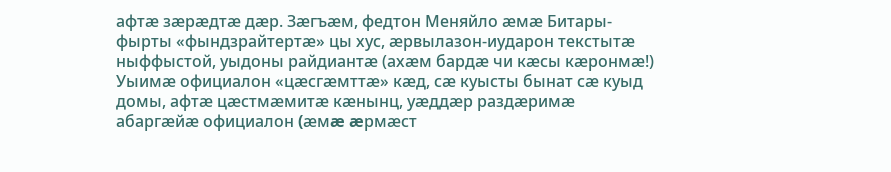афтæ зæрæдтæ дæр. Зæгъæм, федтон Меняйло æмæ Битары-фырты «фындзрайтертæ» цы хус, æрвылазон-иударон текстытæ ныффыстой, уыдоны райдиантæ (ахæм бардæ чи кæсы кæронмæ!) Уыимæ официалон «цæсгæмттæ» кæд, сæ куысты бынат сæ куыд домы, афтæ цæстмæмитæ кæнынц, уæддæр раздæримæ абаргæйæ официалон (æмæ æрмæст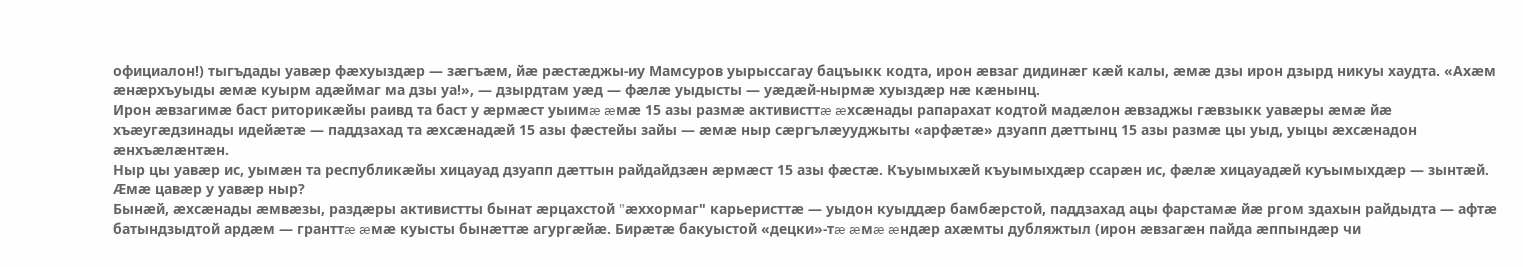официалон!) тыгъдады уавæр фæхуыздæр — зæгъæм, йæ рæстæджы-иу Мамсуров уырыссагау бацъыкк кодта, ирон æвзаг дидинæг кæй калы, æмæ дзы ирон дзырд никуы хаудта. «Ахæм æнæрхъуыды æмæ куырм адæймаг ма дзы уа!», — дзырдтам уæд — фæлæ уыдысты — уæдæй-нырмæ хуыздæр нæ кæнынц.
Ирон æвзагимæ баст риторикæйы раивд та баст у æрмæст уыимæ æмæ 15 азы размæ активисттæ æхсæнады рапарахат кодтой мадæлон æвзаджы гæвзыкк уавæры æмæ йæ хъæугæдзинады идейæтæ — паддзахад та æхсæнадæй 15 азы фæстейы зайы — æмæ ныр сæргълæууджыты «арфæтæ» дзуапп дæттынц 15 азы размæ цы уыд, уыцы æхсæнадон æнхъæлæнтæн.
Ныр цы уавæр ис, уымæн та республикæйы хицауад дзуапп дæттын райдайдзæн æрмæст 15 азы фæстæ. Къуымыхæй къуымыхдæр ссарæн ис, фæлæ хицауадæй куъымыхдæр — зынтæй.
Æмæ цавæр у уавæр ныр?
Бынæй, æхсæнады æмвæзы, раздæры активистты бынат æрцахстой "æххормаг" карьеристтæ — уыдон куыддæр бамбæрстой, паддзахад ацы фарстамæ йæ ргом здахын райдыдта — афтæ батындзыдтой ардæм — гранттæ æмæ куысты бынæттæ агургæйæ. Бирæтæ бакуыстой «децки»-тæ æмæ æндæр ахæмты дубляжтыл (ирон æвзагæн пайда æппындæр чи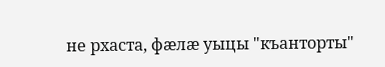не рхаста, фæлæ уыцы "къанторты"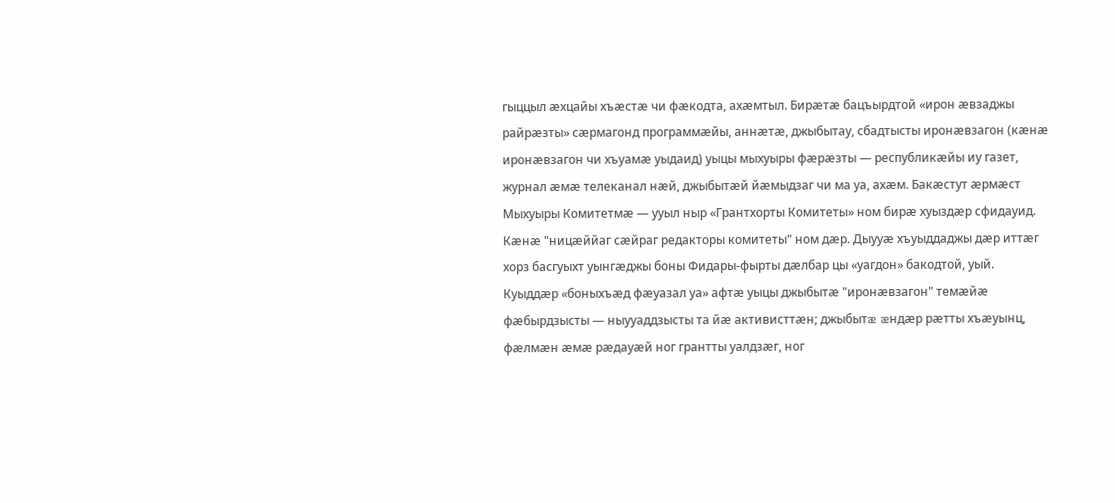гыццыл æхцайы хъæстæ чи фæкодта, ахæмтыл. Бирæтæ бацъырдтой «ирон æвзаджы райрæзты» сæрмагонд программæйы, аннæтæ, джыбытау, сбадтысты иронæвзагон (кæнæ иронæвзагон чи хъуамæ уыдаид) уыцы мыхуыры фæрæзты — республикæйы иу газет, журнал æмæ телеканал нæй, джыбытæй йæмыдзаг чи ма уа, ахæм. Бакæстут æрмæст Мыхуыры Комитетмæ — ууыл ныр «Грантхорты Комитеты» ном бирæ хуыздæр сфидауид. Кæнæ "ницæййаг сæйраг редакторы комитеты" ном дæр. Дыууæ хъуыддаджы дæр иттæг хорз басгуыхт уынгæджы боны Фидары-фырты дæлбар цы «уагдон» бакодтой, уый.
Куыддæр «боныхъæд фæуазал уа» афтæ уыцы джыбытæ "иронæвзагон" темæйæ фæбырдзысты — ныууаддзысты та йæ активисттæн; джыбытæ æндæр рæтты хъæуынц, фæлмæн æмæ рæдауæй ног грантты уалдзæг, ног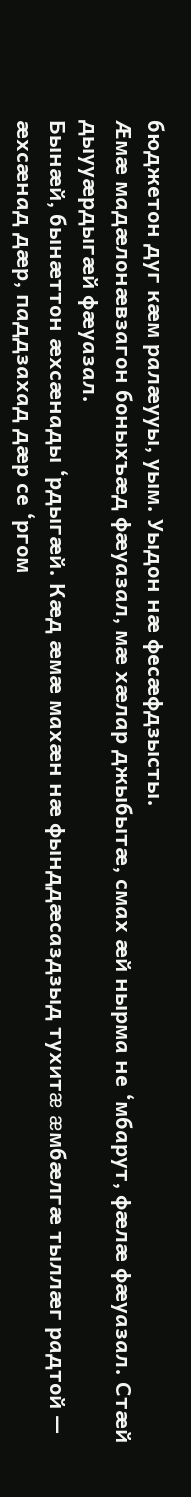бюджетон дуг кæм ралæууы, уым. Уыдон нæ фесæфдзысты.
Æмæ мадæлонæвзагон боныхъæд фæуазал, мæ хæлар джыбытæ, смах æй нырма не ‘мбарут, фæлæ фæуазал. Стæй дыууæрдыгæй фæуазал.
Бынæй, бынæттон æхсæнады ‘рдыгæй. Кæд æмæ махæн нæ фынддæсаздзыд тухитæ æмбæлгæ тыллæг радтой — æхсæнад дæр, паддзахад дæр се ‘ргом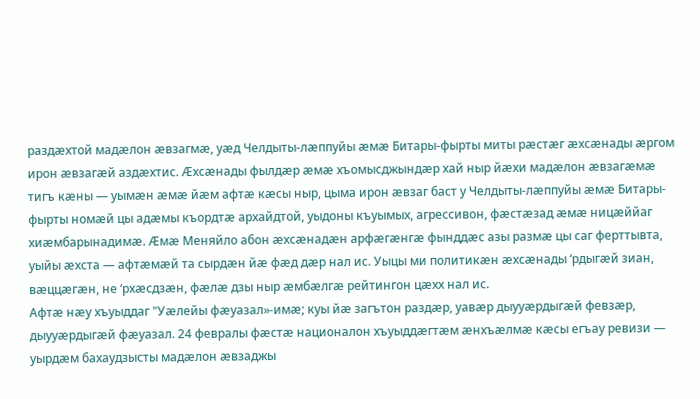раздæхтой мадæлон æвзагмæ, уæд Челдыты-лæппуйы æмæ Битары-фырты миты рæстæг æхсæнады æргом ирон æвзагæй аздæхтис. Æхсæнады фылдæр æмæ хъомысджындæр хай ныр йæхи мадæлон æвзагæмæ тигъ кæны — уымæн æмæ йæм афтæ кæсы ныр, цыма ирон æвзаг баст у Челдыты-лæппуйы æмæ Битары-фырты номæй цы адæмы къордтæ архайдтой, уыдоны къуымых, агрессивон, фæстæзад æмæ ницæййаг хиæмбарынадимæ. Æмæ Меняйло абон æхсæнадæн арфæгæнгæ фынддæс азы размæ цы саг ферттывта, уыйы æхста — афтæмæй та сырдæн йæ фæд дæр нал ис. Уыцы ми политикæн æхсæнады ‘рдыгæй зиан, вæццæгæн, не ‘рхæсдзæн, фæлæ дзы ныр æмбæлгæ рейтингон цæхх нал ис.
Афтæ нæу хъуыддаг "Уæлейы фæуазал»-имæ; куы йæ загътон раздæр, уавæр дыууæрдыгæй февзæр, дыууæрдыгæй фæуазал. 24 февралы фæстæ националон хъуыддæгтæм æнхъæлмæ кæсы егъау ревизи — уырдæм бахаудзысты мадæлон æвзаджы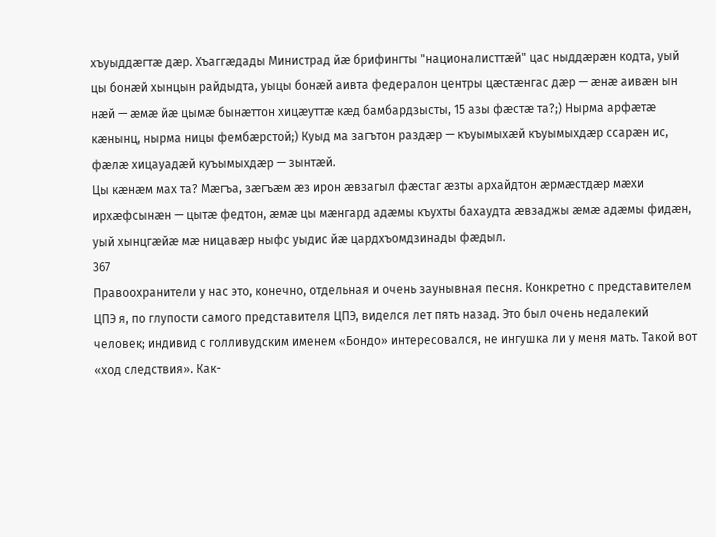хъуыддæгтæ дæр. Хъаггæдады Министрад йæ брифингты "националисттæй" цас ныддæрæн кодта, уый цы бонæй хынцын райдыдта, уыцы бонæй аивта федералон центры цæстæнгас дæр — æнæ аивæн ын нæй — æмæ йæ цымæ бынæттон хицæуттæ кæд бамбардзысты, 15 азы фæстæ та?;) Нырма арфæтæ кæнынц, нырма ницы фембæрстой;) Куыд ма загътон раздæр — къуымыхæй къуымыхдæр ссарæн ис, фæлæ хицауадæй куъымыхдæр — зынтæй.
Цы кæнæм мах та? Мæгъа, зæгъæм æз ирон æвзагыл фæстаг æзты архайдтон æрмæстдæр мæхи ирхæфсынæн — цытæ федтон, æмæ цы мæнгард адæмы къухты бахаудта æвзаджы æмæ адæмы фидæн, уый хынцгæйæ мæ ницавæр ныфс уыдис йæ цардхъомдзинады фæдыл.
367
Правоохранители у нас это, конечно, отдельная и очень заунывная песня. Конкретно с представителем ЦПЭ я, по глупости самого представителя ЦПЭ, виделся лет пять назад. Это был очень недалекий человек; индивид с голливудским именем «Бондо» интересовался, не ингушка ли у меня мать. Такой вот «ход следствия». Как-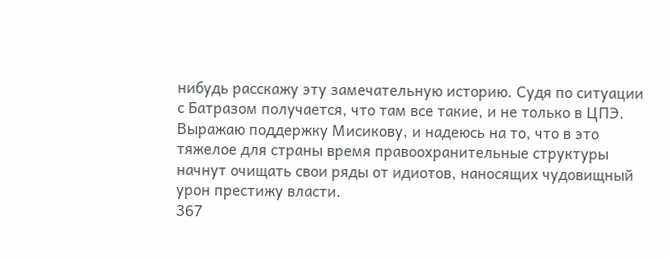нибудь расскажу эту замечательную историю. Судя по ситуации с Батразом получается, что там все такие, и не только в ЦПЭ.
Выражаю поддержку Мисикову, и надеюсь на то, что в это тяжелое для страны время правоохранительные структуры начнут очищать свои ряды от идиотов, наносящих чудовищный урон престижу власти.
367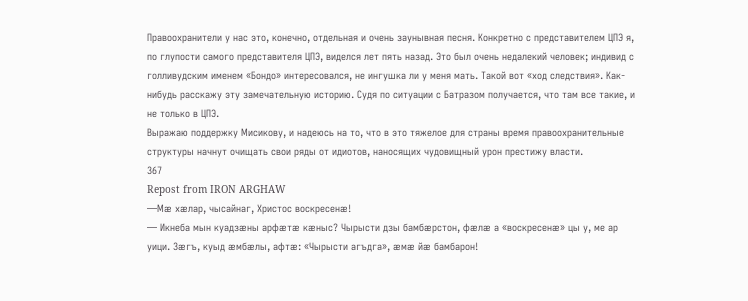Правоохранители у нас это, конечно, отдельная и очень заунывная песня. Конкретно с представителем ЦПЭ я, по глупости самого представителя ЦПЭ, виделся лет пять назад. Это был очень недалекий человек; индивид с голливудским именем «Бондо» интересовался, не ингушка ли у меня мать. Такой вот «ход следствия». Как-нибудь расскажу эту замечательную историю. Судя по ситуации с Батразом получается, что там все такие, и не только в ЦПЭ.
Выражаю поддержку Мисикову, и надеюсь на то, что в это тяжелое для страны время правоохранительные структуры начнут очищать свои ряды от идиотов, наносящих чудовищный урон престижу власти.
367
Repost from IRON ARGHAW
—Мӕ хӕлар, чысайнаг, Христос воскресенӕ!
— Икнеба мын куадзӕны арфӕтӕ кӕныс? Чырысти дзы бамбӕрстон, фӕлӕ а «воскресенӕ» цы у, ме ар уици. Зӕгъ, куыд ӕмбӕлы, афтӕ: «Чырысти агъдга», ӕмӕ йӕ бамбарон!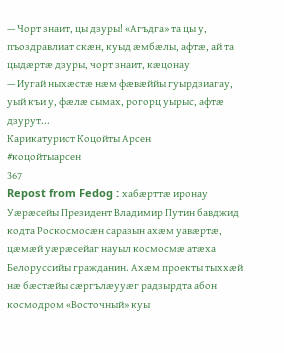— Чорт знаит, цы дзуры! «Агъдга» та цы у, пъоздравлиат скӕн, куыд ӕмбӕлы, афтӕ, ай та цыдӕртӕ дзуры, чорт знаит, кӕцонау
— Иугай ныхӕстӕ нӕм фӕвӕййы гуырдзиагау, уый къи у, фӕлӕ сымах, рогорц уырыс, афтӕ дзурут...
Карикатурист Коцойты Арсен
#коцойтыарсен
367
Repost from Fedog : хабæрттæ иронау
Уæрæсейы Президент Владимир Путин бавджид кодта Роскосмосæн саразын ахæм уавæртæ, цæмæй уæрæсейаг науыл космосмæ атæха Белоруссийы гражданин. Ахæм проекты тыххæй нæ бæстæйы сæргълæууæг радзырдта абон космодром «Восточный» куы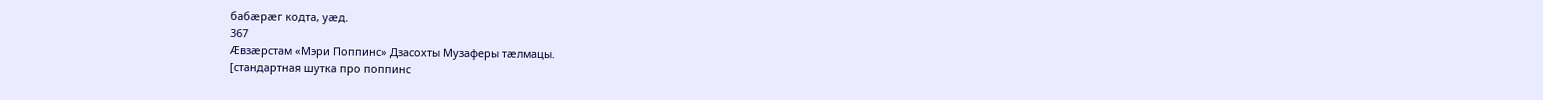бабæрæг кодта, уæд.
367
Æвзæрстам «Мэри Поппинс» Дзасохты Музаферы тæлмацы.
[стандартная шутка про поппинс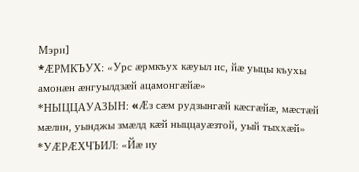Мэри]
*ÆРМКЪУХ: «Урс æрмкъух кæуыл ис, йæ уыцы къухы амонæн æнгуылдзæй ацамонгæйæ»
*НЫЦЦАУАЗЫН: «Æз сæм рудзынгæй кæсгæйæ, мæстæй мæлин, уынджы змæлд кæй ныццауæзтой, уый тыххæй»
*УÆРÆХЧЪИЛ: «Йæ иу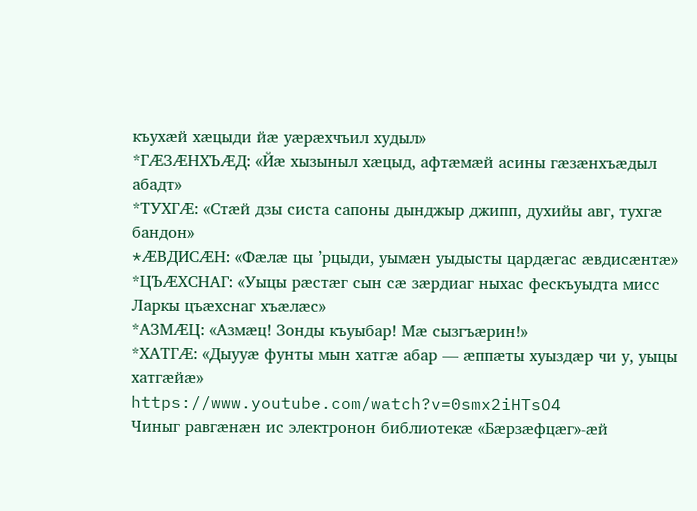къухæй хæцыди йæ уæрæхчъил худыл»
*ГÆЗÆНХЪÆД: «Йæ хызыныл хæцыд, афтæмæй асины гæзæнхъæдыл абадт»
*ТУХГÆ: «Стæй дзы систа сапоны дынджыр джипп, духийы авг, тухгæ бандон»
*ÆВДИСÆН: «Фæлæ цы ’рцыди, уымæн уыдысты цардæгас æвдисæнтæ»
*ЦЪÆХСНАГ: «Уыцы рæстæг сын сæ зæрдиаг ныхас фескъуыдта мисс Ларкы цъæхснаг хъæлæс»
*АЗМÆЦ: «Азмæц! Зонды къуыбар! Мæ сызгъæрин!»
*ХАТГÆ: «Дыууæ фунты мын хатгæ абар — æппæты хуыздæр чи у, уыцы хатгæйæ»
https://www.youtube.com/watch?v=0smx2iHTsO4
Чиныг равгæнӕн ис электронон библиотекæ «Бæрзæфцæг»-æй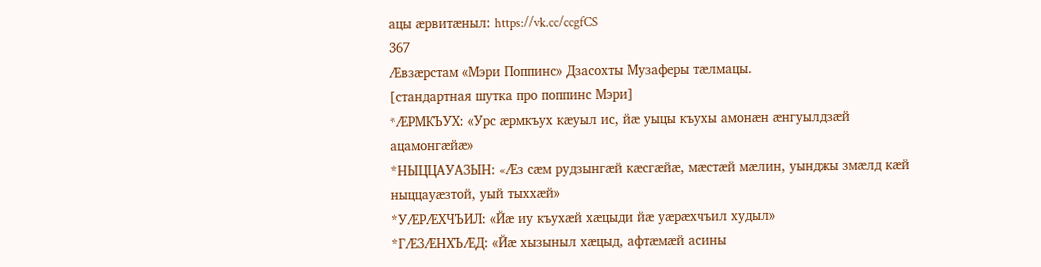ацы æрвитæныл: https://vk.cc/ccgfCS
367
Æвзæрстам «Мэри Поппинс» Дзасохты Музаферы тæлмацы.
[стандартная шутка про поппинс Мэри]
*ÆРМКЪУХ: «Урс æрмкъух кæуыл ис, йæ уыцы къухы амонæн æнгуылдзæй ацамонгæйæ»
*НЫЦЦАУАЗЫН: «Æз сæм рудзынгæй кæсгæйæ, мæстæй мæлин, уынджы змæлд кæй ныццауæзтой, уый тыххæй»
*УÆРÆХЧЪИЛ: «Йæ иу къухæй хæцыди йæ уæрæхчъил худыл»
*ГÆЗÆНХЪÆД: «Йæ хызыныл хæцыд, афтæмæй асины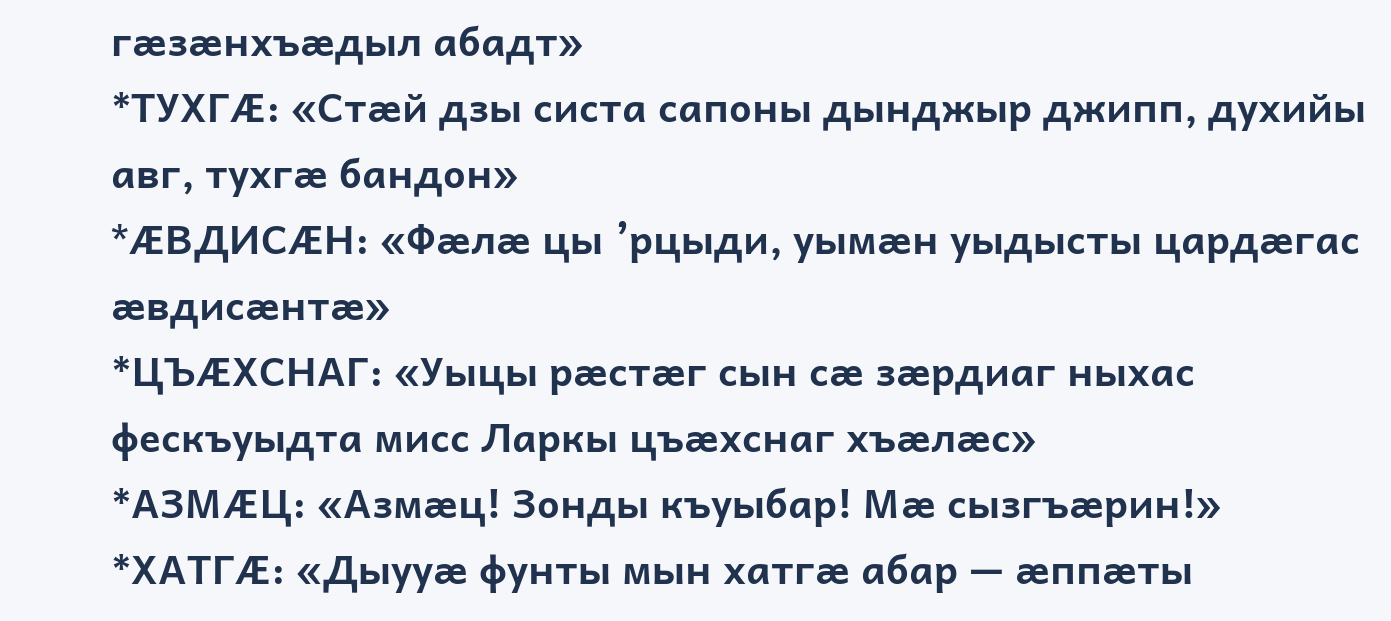гæзæнхъæдыл абадт»
*ТУХГÆ: «Стæй дзы систа сапоны дынджыр джипп, духийы авг, тухгæ бандон»
*ÆВДИСÆН: «Фæлæ цы ’рцыди, уымæн уыдысты цардæгас æвдисæнтæ»
*ЦЪÆХСНАГ: «Уыцы рæстæг сын сæ зæрдиаг ныхас фескъуыдта мисс Ларкы цъæхснаг хъæлæс»
*АЗМÆЦ: «Азмæц! Зонды къуыбар! Мæ сызгъæрин!»
*ХАТГÆ: «Дыууæ фунты мын хатгæ абар — æппæты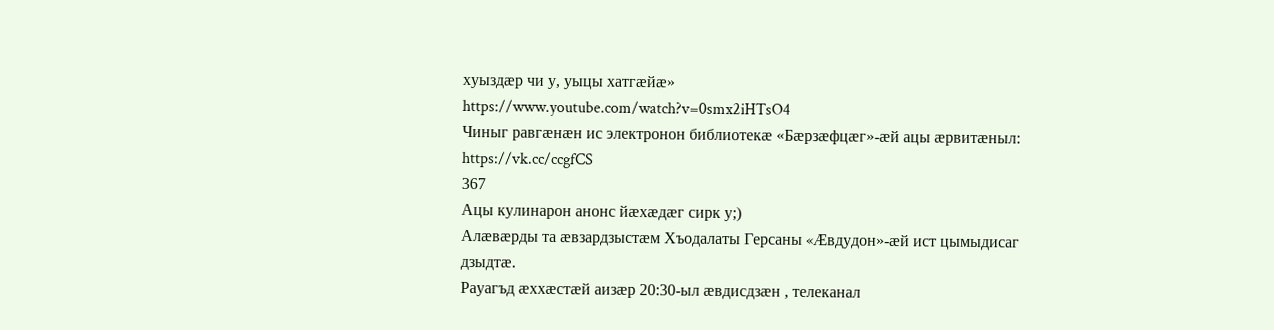хуыздæр чи у, уыцы хатгæйæ»
https://www.youtube.com/watch?v=0smx2iHTsO4
Чиныг равгæнӕн ис электронон библиотекæ «Бæрзæфцæг»-æй ацы æрвитæныл: https://vk.cc/ccgfCS
367
Ацы кулинарон анонс йæхæдæг сирк у;)
Алæвæрды та æвзардзыстæм Хъодалаты Герсаны «Æвдудон»-æй ист цымыдисаг дзыдтæ.
Рауагъд æххæстæй аизæр 20:30-ыл æвдисдзæн , телеканал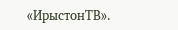«ИрыстонТВ».